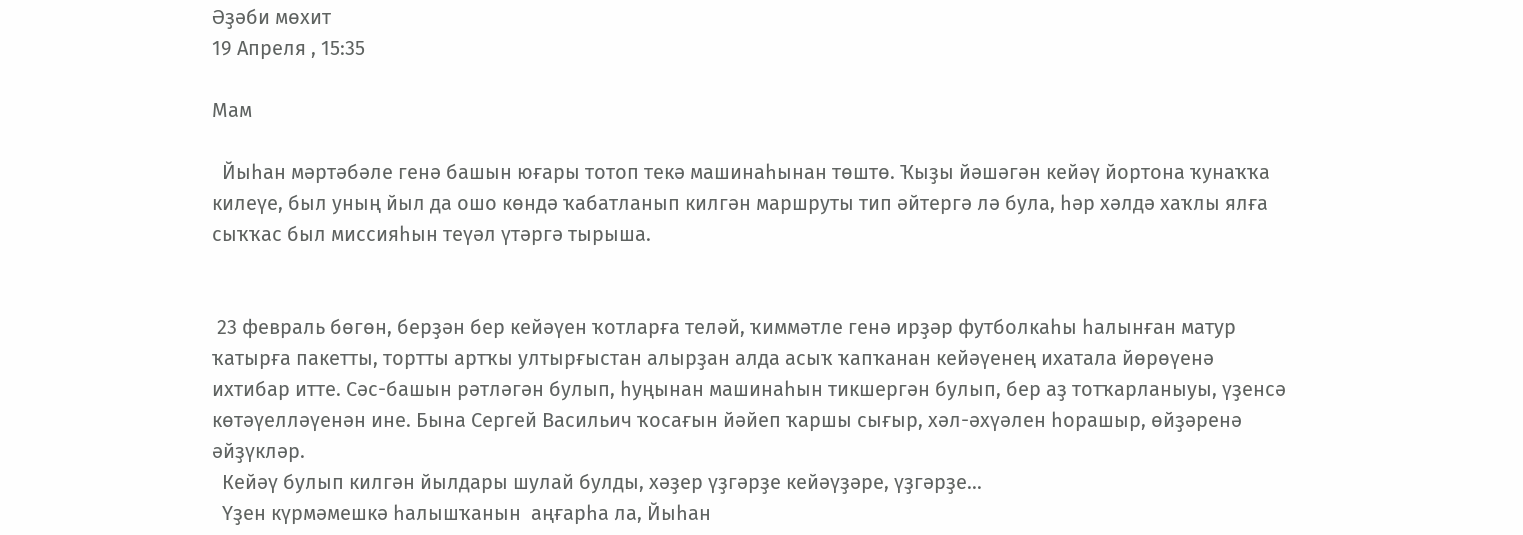Әҙәби мѳхит
19 Апреля , 15:35

Мам

  Йыһан мәртәбәле генә башын юғары тотоп текә машинаһынан төштө. Ҡыҙы йәшәгән кейәү йортона ҡунаҡҡа килеүе, был уның йыл да ошо көндә ҡабатланып килгән маршруты тип әйтергә лә була, һәр хәлдә хаҡлы ялға сыҡҡас был миссияһын теүәл үтәргә тырыша.


 23 февраль бөгөн, берҙән бер кейәүен ҡотларға теләй, ҡиммәтле генә ирҙәр футболкаһы һалынған матур ҡатырға пакетты, тортты артҡы ултырғыстан алырҙан алда асыҡ ҡапҡанан кейәүенең ихатала йөрөүенә ихтибар итте. Сәс-башын рәтләгән булып, һуңынан машинаһын тикшергән булып, бер аҙ тотҡарланыуы, үҙенсә көтәүелләүенән ине. Бына Сергей Васильич ҡосағын йәйеп ҡаршы сығыр, хәл-әхүәлен һорашыр, өйҙәренә әйҙүкләр.
  Кейәү булып килгән йылдары шулай булды, хәҙер үҙгәрҙе кейәүҙәре, үҙгәрҙе...
  Үҙен күрмәмешкә һалышҡанын  аңғарһа ла, Йыһан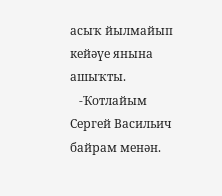асыҡ йылмайып кейәүе янына ашыҡты.
   -Ҡотлайым Сергей Васильич байрам менән.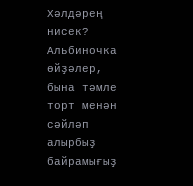Хәлдәрең нисек? Альбиночка өйҙәлер, бына тәмле торт менән сәйләп алырбыҙ байрамығыҙ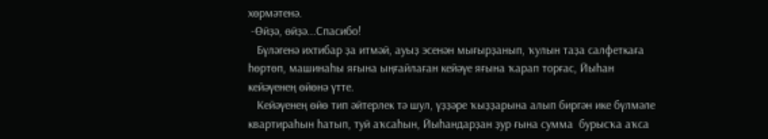хөрмәтенә.
 -Өйҙә, өйҙә...Спасибо!
   Бүләгенә ихтибар ҙа итмәй, ауыҙ эсенән мығырҙанып, ҡулын таҙа салфеткаға һөртөп, машинаһы яғына ыңғайлаған кейәүе яғына ҡарап торғас, Йыһан кейәүенең өйөнә үтте.
   Кейәүенең өйө тип әйтерлек тә шул, үҙҙәре ҡыҙҙарына алып биргән ике бүлмәле квартираһын һатып, туй аҡсаһын, Йыһандарҙан ҙур ғына сумма  бурысҡа аҡса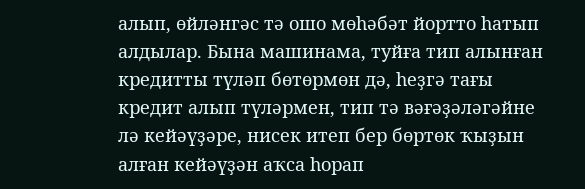алып, өйләнгәс тә ошо мөһәбәт йортто һатып алдылар. Бына машинама, туйға тип алынған кредитты түләп бөтөрмөн дә, һеҙгә тағы кредит алып түләрмен, тип тә вәғәҙәләгәйне лә кейәүҙәре, нисек итеп бер бөртөк ҡыҙын алған кейәүҙән аҡса һорап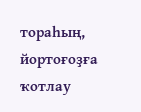тораһың, йортоғоҙға ҡотлау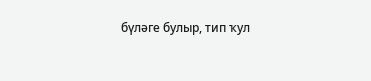бүләге булыр, тип ҡул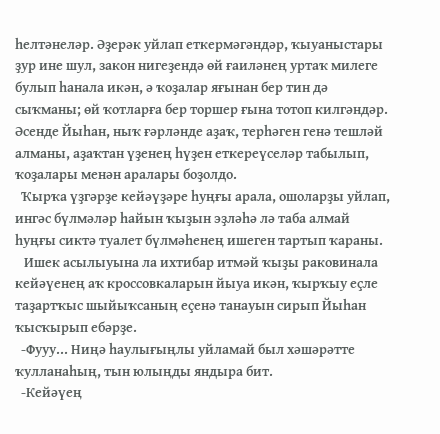һелтәнеләр. Әҙерәк уйлап еткермәгәндәр, ҡыуаныстары ҙур ине шул, закон нигеҙендә өй ғаиләнең уртаҡ милеге булып һанала икән, ә ҡоҙалар яғынан бер тин дә сыҡманы; өй ҡотларға бер торшер ғына тотоп килгәндәр. Әсенде Йыһан, ныҡ ғәрләнде аҙаҡ, терһәген генә тешләй алманы, аҙаҡтан үҙенең һүҙен еткереүселәр табылып, ҡоҙалары менән аралары боҙолдо.
  Ҡырҡа үҙгәрҙе кейәүҙәре һуңғы арала, ошоларҙы уйлап, ингәс бүлмәләр һайын ҡыҙын эҙләһә лә таба алмай һуңғы сиктә туалет бүлмәһенең ишеген тартып ҡараны.
   Ишек асылыуына ла ихтибар итмәй ҡыҙы раковинала кейәүенең аҡ кроссовкаларын йыуа икән, ҡырҡыу еҫле таҙартҡыс шыйыҡсаның еҫенә танауын сирып Йыһан ҡысҡырып ебәрҙе.
  -Фууу... Ниңә һаулығыңлы уйламай был хәшәрәтте ҡулланаһың, тын юлыңды яндыра бит.
  -Кейәүең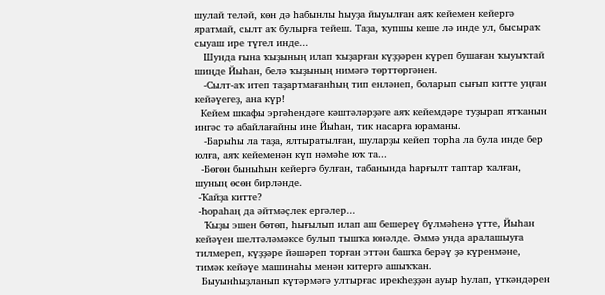шулай теләй, көн дә һабынлы һыуҙа йыуылған аяҡ кейемен кейергә яратмай, сылт аҡ булырға тейеш. Таҙа, ҡупшы кеше лә инде ул, бысыраҡ сыуаш ире түгел инде...
   Шунда ғына ҡыҙының илап ҡыҙарған күҙҙәрен күреп бушаған ҡыуыҡтай шиңде Йыһан, белә ҡыҙының нимәгә төрттөргәнен.
   -Сылт-аҡ итеп таҙартмағанһың тип енләнеп, боларып сығып китте уңған кейәүегеҙ, ана күр!
  Кейем шкафы эргәһендәге кәштәләрҙәге аяҡ кейемдәре туҙырап ятҡанын ингәс тә абайлағайны ине Йыһан, тик насарға юраманы.
   -Барыһы ла таҙа, ялтыратылған, шуларҙы кейеп торһа ла була инде бер юлға, аяҡ кейеменән күп нәмәһе юҡ та...
  -Бөгөн быныһын кейергә булған, табанында һарғылт таптар ҡалған, шуның өсөн бирләнде.
 -Ҡайҙа китте?
 -Һораһаң да әйтмәҫлек ергәлер...
   Ҡыҙы эшен бөтөп, һығылып илап аш бешереү бүлмәһенә үтте, Йыһан кейәүен шелтәләмәксе булып тышҡа юнәлде. Әммә унда аралашыуға тилмереп, күҙҙәре йәшәреп торған эттән башҡа берәү ҙә күренмәне, тимәк кейәүе машинаһы менән китергә ашыҡҡан.
  Быуынһыҙланып күтәрмәгә ултырғас ирекһеҙҙән ауыр һулап, үткәндәрен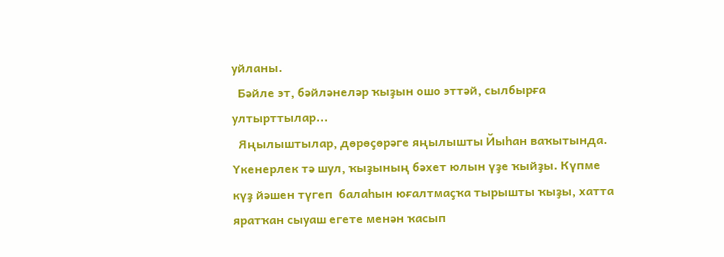уйланы.
  Бәйле эт, бәйләнеләр ҡыҙын ошо эттәй, сылбырға ултырттылар...
  Яңылыштылар, дөрөҫөрәге яңылышты Йыһан ваҡытында. Үкенерлек тә шул, ҡыҙының бәхет юлын үҙе ҡыйҙы. Күпме күҙ йәшен түгеп  балаһын юғалтмаҫҡа тырышты ҡыҙы, хатта яратҡан сыуаш егете менән ҡасып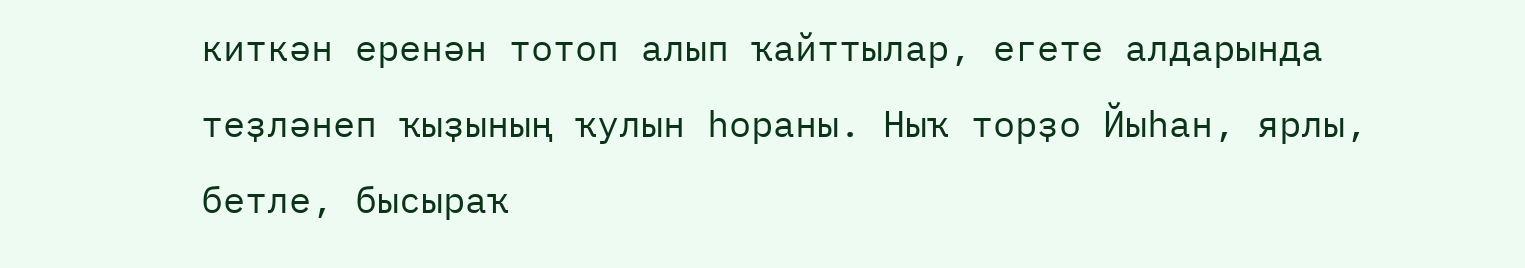киткән еренән тотоп алып ҡайттылар, егете алдарында теҙләнеп ҡыҙының ҡулын һораны. Ныҡ торҙо Йыһан, ярлы, бетле, бысыраҡ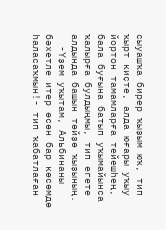сыуашҡа бирер ҡыҙым юҡ, тип ҡырт киҫте, алда юғары уҡыу йортон тамамларға тейешһең, бала буғына батып уҡымайынса ҡалырға булдыңмы, тип егете алдында башын төйҙө ҡыҙының.
  -Үҙем уҡытам, Альбинаны бәхетле итер өсөн бар көсөмдө һаласаҡмын!- тип ҡабатлаған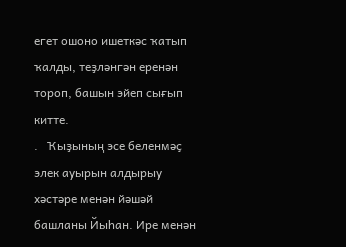егет ошоно ишеткәс ҡатып ҡалды, теҙләнгән еренән тороп, башын эйеп сығып китте.
.   Ҡыҙының эсе беленмәҫ элек ауырын алдырыу хәстәре менән йәшәй башланы Йыһан. Ире менән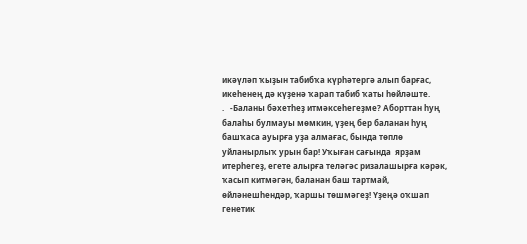икәүләп ҡыҙын табибҡа күрһәтергә алып барғас, икеһенең дә күҙенә ҡарап табиб ҡаты һөйләште.
.   -Баланы бәхетһеҙ итмәксеһегеҙме? Аборттан һуң балаһы булмауы мөмкин, үҙең бер баланан һуң башҡаса ауырға уҙа алмағас, бында төплө уйланырлыҡ урын бар! Уҡыған сағында  ярҙам итерһегеҙ, егете алырға теләгәс ризалашырға кәрәк, ҡасып китмәгән, баланан баш тартмай, өйләнешһендәр, ҡаршы төшмәгеҙ! Үҙеңә оҡшап генетик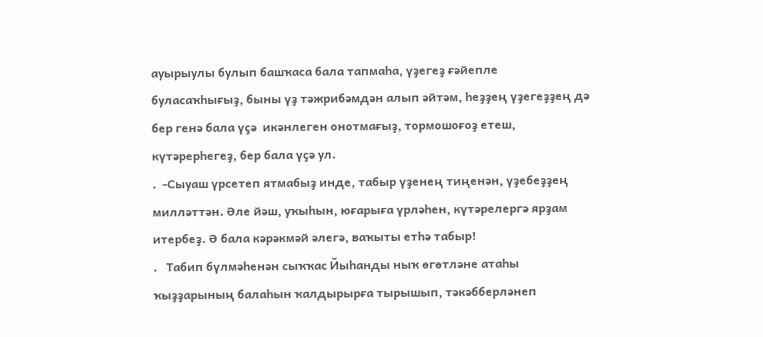ауырыулы булып башҡаса бала тапмаһа, үҙегеҙ ғәйепле буласаҡһығыҙ, быны үҙ тәжрибәмдән алып әйтәм, һеҙҙең үҙегеҙҙең дә бер генә бала үҫә  икәнлеген онотмағыҙ, тормошоғоҙ етеш, күтәрерһегеҙ, бер бала үҫә ул.
.  -Сыуаш үрсетеп ятмабыҙ инде, табыр үҙенең тиңенән, үҙебеҙҙең милләттән. Әле йәш, уҡыһын, юғарыға үрләһен, күтәрелергә ярҙам итербеҙ. Ә бала кәрәкмәй әлегә, ваҡыты етһә табыр!
.   Табип бүлмәһенән сыҡҡас Йыһанды ныҡ өгөтләне атаһы ҡыҙҙарының балаһын ҡалдырырға тырышып, тәкәбберләнеп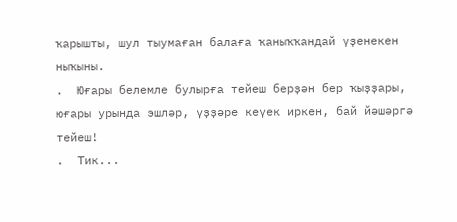ҡарышты, шул тыумаған балаға ҡаныҡҡандай үҙенекен ныҡыны.
.  Юғары белемле булырға тейеш берҙән бер ҡыҙҙары, юғары урында эшләр, үҙҙәре кеүек иркен, бай йәшәргә тейеш!
.  Тик...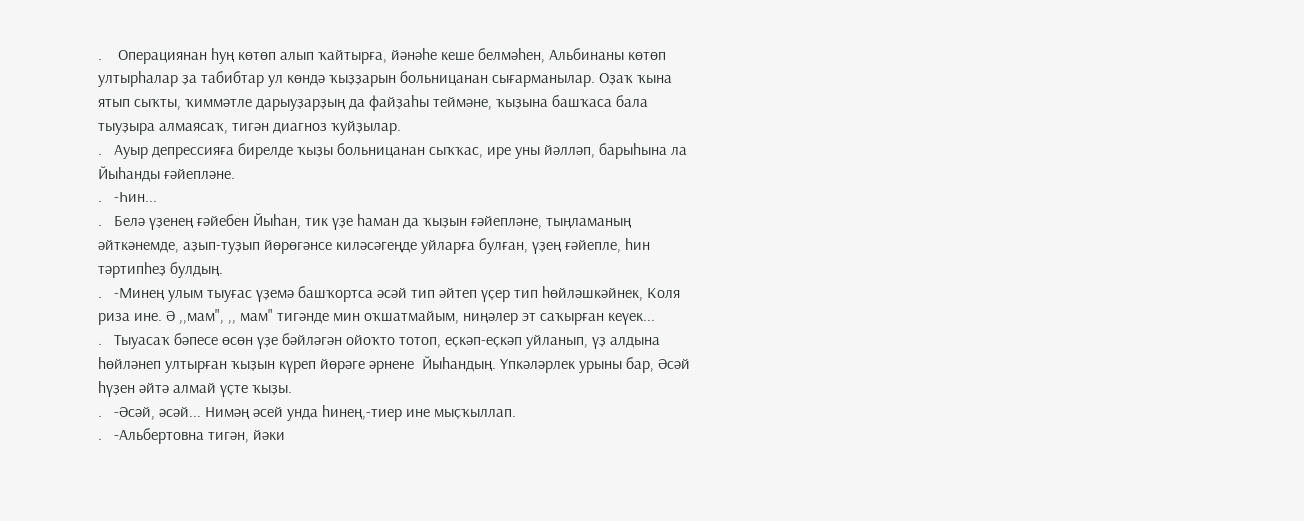.    Операциянан һуң көтөп алып ҡайтырға, йәнәһе кеше белмәһен, Альбинаны көтөп ултырһалар ҙа табибтар ул көндә ҡыҙҙарын больницанан сығарманылар. Оҙаҡ ҡына ятып сыҡты, ҡиммәтле дарыуҙарҙың да файҙаһы теймәне, ҡыҙына башҡаса бала тыуҙыра алмаясаҡ, тигән диагноз ҡуйҙылар.
.   Ауыр депрессияға бирелде ҡыҙы больницанан сыҡҡас, ире уны йәлләп, барыһына ла Йыһанды ғәйепләне.
.   -Һин...
.   Белә үҙенең ғәйебен Йыһан, тик үҙе һаман да ҡыҙын ғәйепләне, тыңламаның әйткәнемде, аҙып-туҙып йөрөгәнсе киләсәгеңде уйларға булған, үҙең ғәйепле, һин тәртипһеҙ булдың.
.   -Минең улым тыуғас үҙемә башҡортса әсәй тип әйтеп үҫер тип һөйләшкәйнек, Коля  риза ине. Ә ,,мам", ,, мам" тигәнде мин оҡшатмайым, ниңәлер эт саҡырған кеүек...
.   Тыуасаҡ бәпесе өсөн үҙе бәйләгән ойоҡто тотоп, еҫкәп-еҫкәп уйланып, үҙ алдына һөйләнеп ултырған ҡыҙын күреп йөрәге әрнене  Йыһандың. Үпкәләрлек урыны бар, Әсәй һүҙен әйтә алмай үҫте ҡыҙы.
.   -Әсәй, әсәй... Нимәң әсей унда һинең,-тиер ине мыҫҡыллап.
.   -Альбертовна тигән, йәки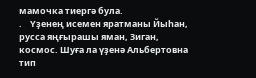мамочка тиергә була.
.    Үҙенең исемен яратманы Йыһан, русса яңғырашы яман, Зиган, космос. Шуға ла үҙенә Альбертовна тип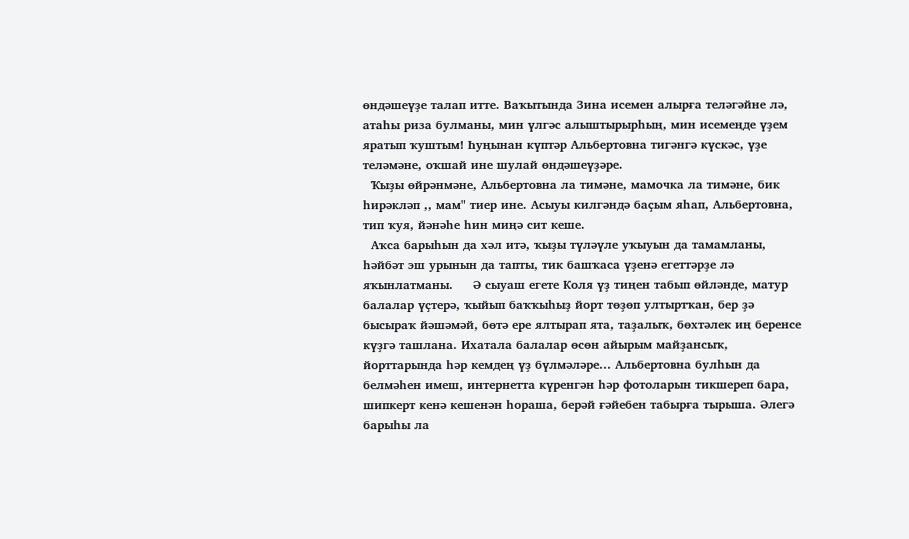өндәшеүҙе талап итте. Ваҡытында Зина исемен алырға теләгәйне лә, атаһы риза булманы, мин үлгәс алыштырырһың, мин исемеңде үҙем яратып ҡуштым! Һуңынан күптәр Альбертовна тигәнгә күскәс, үҙе теләмәне, оҡшай ине шулай өндәшеүҙәре.
  Ҡыҙы өйрәнмәне, Альбертовна ла тимәне, мамочка ла тимәне, бик һирәкләп ,, мам" тиер ине. Асыуы килгәндә баҫым яһап, Альбертовна, тип ҡуя, йәнәһе һин миңә сит кеше.
  Аҡса барыһын да хәл итә, ҡыҙы түләүле уҡыуын да тамамланы, һәйбәт эш урынын да тапты, тик башҡаса үҙенә егеттәрҙе лә яҡынлатманы.     Ә сыуаш егете Коля үҙ тиңен табып өйләнде, матур балалар үҫтерә, ҡыйып баҡҡыһыҙ йорт төҙөп ултыртҡан, бер ҙә бысыраҡ йәшәмәй, бөтә ере ялтырап ята, таҙалыҡ, бөхтәлек иң беренсе күҙгә ташлана. Ихатала балалар өсөн айырым майҙансыҡ, йорттарында һәр кемдең үҙ бүлмәләре... Альбертовна булһын да белмәһен имеш, интернетта күренгән һәр фотоларын тикшереп бара, шипкерт кенә кешенән һораша, берәй ғәйебен табырға тырыша. Әлегә барыһы ла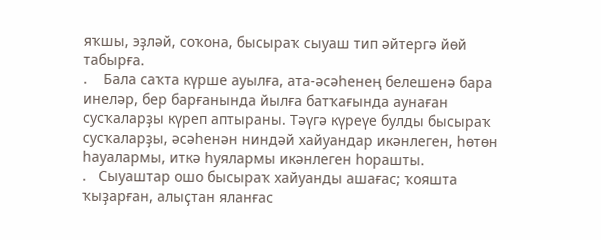яҡшы, эҙләй, соҡона, бысыраҡ сыуаш тип әйтергә йөй табырға.
.    Бала саҡта күрше ауылға, ата-әсәһенең белешенә бара инеләр, бер барғанында йылға батҡағында аунаған сусҡаларҙы күреп аптыраны. Тәүгә күреүе булды бысыраҡ сусҡаларҙы, әсәһенән ниндәй хайуандар икәнлеген, һөтөн һауалармы, иткә һуялармы икәнлеген һорашты.
.   Сыуаштар ошо бысыраҡ хайуанды ашағас; ҡояшта ҡыҙарған, алыҫтан яланғас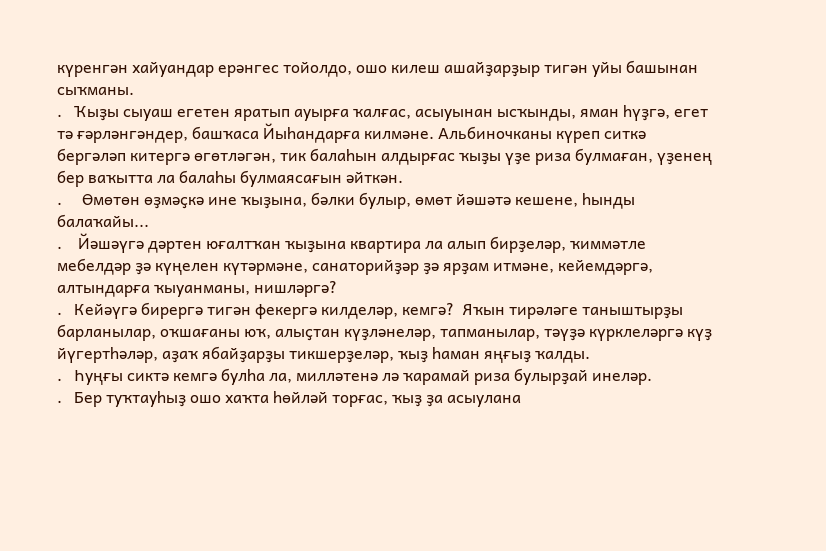күренгән хайуандар ерәнгес тойолдо, ошо килеш ашайҙарҙыр тигән уйы башынан сыҡманы.
.   Ҡыҙы сыуаш егетен яратып ауырға ҡалғас, асыуынан ысҡынды, яман һүҙгә, егет тә ғәрләнгәндер, башҡаса Йыһандарға килмәне. Альбиночканы күреп ситкә бергәләп китергә өгөтләгән, тик балаһын алдырғас ҡыҙы үҙе риза булмаған, үҙенең бер ваҡытта ла балаһы булмаясағын әйткән.
.     Өмөтөн өҙмәҫкә ине ҡыҙына, бәлки булыр, өмөт йәшәтә кешене, һынды балаҡайы...
.    Йәшәүгә дәртен юғалтҡан ҡыҙына квартира ла алып бирҙеләр, ҡиммәтле мебелдәр ҙә күңелен күтәрмәне, санаторийҙәр ҙә ярҙам итмәне, кейемдәргә, алтындарға ҡыуанманы, нишләргә?
.   Кейәүгә бирергә тигән фекергә килделәр, кемгә?  Яҡын тирәләге таныштырҙы барланылар, оҡшағаны юҡ, алыҫтан күҙләнеләр, тапманылар, тәүҙә күрклеләргә күҙ йүгертһәләр, аҙаҡ ябайҙарҙы тикшерҙеләр, ҡыҙ һаман яңғыҙ ҡалды.
.   Һуңғы сиктә кемгә булһа ла, милләтенә лә ҡарамай риза булырҙай инеләр.
.   Бер туҡтауһыҙ ошо хаҡта һөйләй торғас, ҡыҙ ҙа асыулана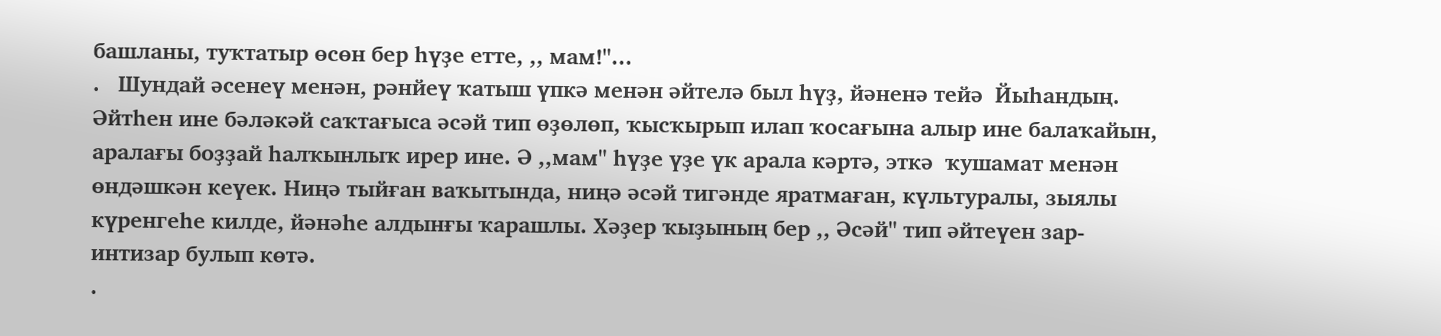башланы, туҡтатыр өсөн бер һүҙе етте, ,, мам!"...
.   Шундай әсенеү менән, рәнйеү ҡатыш үпкә менән әйтелә был һүҙ, йәненә тейә  Йыһандың. Әйтһен ине бәләкәй саҡтағыса әсәй тип өҙөлөп, ҡысҡырып илап ҡосағына алыр ине балаҡайын, аралағы боҙҙай һалҡынлыҡ ирер ине. Ә ,,мам" һүҙе үҙе үк арала кәртә, эткә  ҡушамат менән өндәшкән кеүек. Ниңә тыйған ваҡытында, ниңә әсәй тигәнде яратмаған, күльтуралы, зыялы күренгеһе килде, йәнәһе алдынғы ҡарашлы. Хәҙер ҡыҙының бер ,, Әсәй" тип әйтеүен зар-интизар булып көтә.
.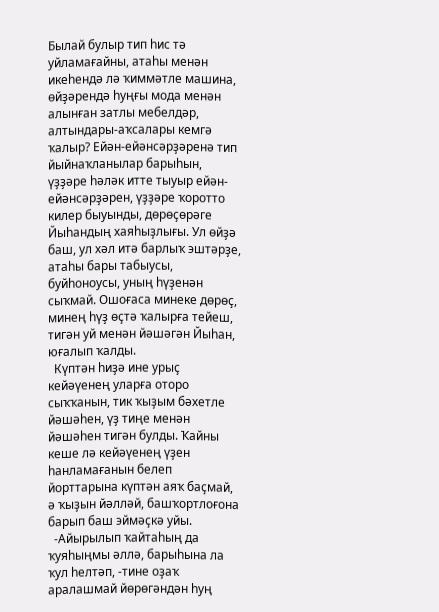Былай булыр тип һис тә уйламағайны, атаһы менән икеһендә лә ҡиммәтле машина, өйҙәрендә һуңғы мода менән алынған затлы мебелдәр, алтындары-аҡсалары кемгә ҡалыр? Ейән-ейәнсәрҙәренә тип йыйнаҡланылар барыһын, үҙҙәре һәләк итте тыуыр ейән-ейәнсәрҙәрен, үҙҙәре ҡоротто килер быуынды, дөрөҫөрәге Йыһандың хаяһыҙлығы. Ул өйҙә баш, ул хәл итә барлыҡ эштәрҙе, атаһы бары табыусы, буйһоноусы, уның һүҙенән сыҡмай. Ошоғаса минеке дөрөҫ, минең һүҙ өҫтә ҡалырға тейеш, тигән уй менән йәшәгән Йыһан, юғалып ҡалды.
  Күптән һиҙә ине урыҫ кейәүенең уларға оторо сыҡҡанын, тик ҡыҙым бәхетле йәшәһен, үҙ тиңе менән йәшәһен тигән булды. Ҡайны кеше лә кейәүенең үҙен һанламағанын белеп йорттарына күптән аяҡ баҫмай, ә ҡыҙын йәлләй, башҡортлоғона барып баш эймәҫкә уйы.
  -Айырылып ҡайтаһың да ҡуяһыңмы әллә, барыһына ла ҡул һелтәп, -тине оҙаҡ аралашмай йөрөгәндән һуң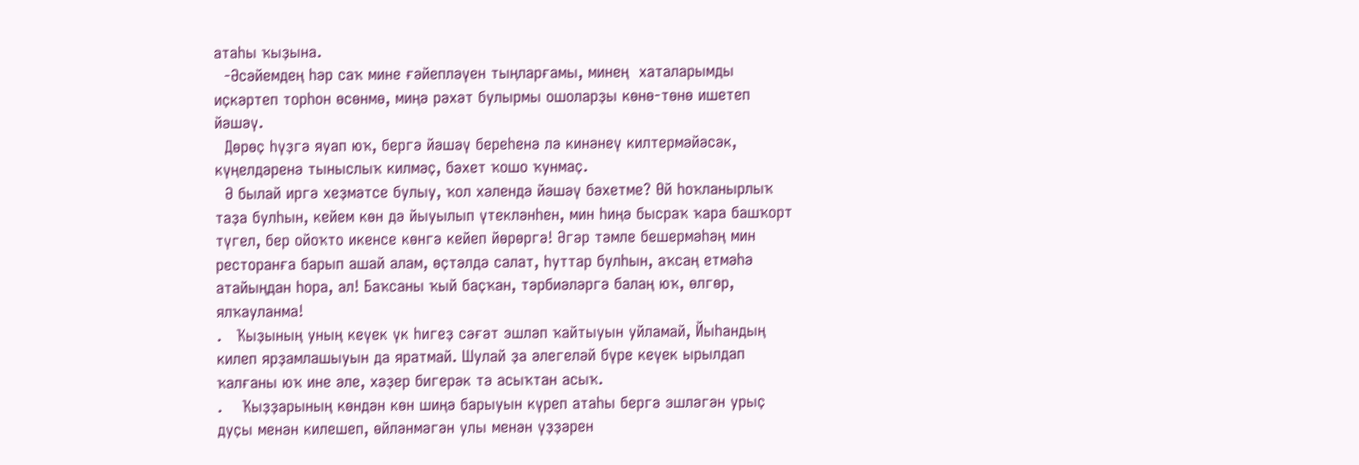атаһы ҡыҙына.
  -Әсәйемдең һәр саҡ мине ғәйепләүен тыңларғамы, минең  хаталарымды иҫкәртеп торһон өсөнмө, миңә рәхәт булырмы ошоларҙы көнө-төнө ишетеп йәшәү.
  Дөрөҫ һүҙгә яуап юҡ, бергә йәшәү береһенә лә кинәнеү килтермәйәсәк, күңелдәренә тыныслыҡ килмәҫ, бәхет ҡошо ҡунмаҫ.
  Ә былай иргә хеҙмәтсе булыу, ҡол хәлендә йәшәү бәхетме? Өй һоҡланырлыҡ таҙа булһын, кейем көн дә йыуылып үтекләнһен, мин һиңә бысраҡ ҡара башҡорт түгел, бер ойоҡто икенсе көнгә кейеп йөрөргә! Әгәр тәмле бешермәһәң мин ресторанға барып ашай алам, өҫтәлдә салат, һуттар булһын, аҡсаң етмәһә атайыңдан һора, ал! Баҡсаны ҡый баҫҡан, тәрбиәләргә балаң юҡ, өлгөр, ялҡауланма!
.   Ҡыҙының уның кеүек үк һигеҙ сәғәт эшләп ҡайтыуын уйламай, Йыһандың килеп ярҙамлашыуын да яратмай. Шулай ҙа әлегеләй бүре кеүек ырылдап ҡалғаны юҡ ине әле, хәҙер бигерәк тә асыҡтан асыҡ.
.    Ҡыҙҙарының көндән көн шиңә барыуын күреп атаһы бергә эшләгән урыҫ дуҫы менән килешеп, өйләнмәгән улы менән үҙҙәрен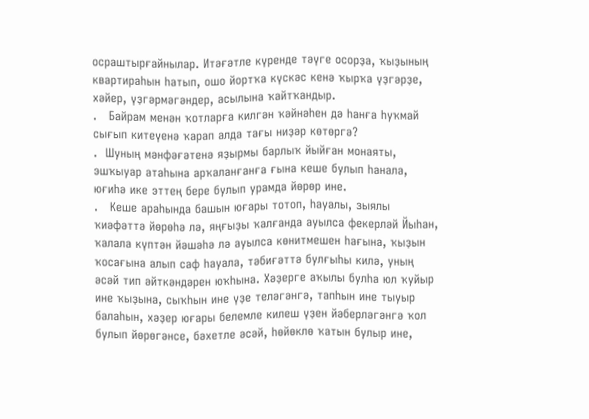осраштырғайнылар. Итәғәтле күренде тәүге осорҙа, ҡыҙының квартираһын һатып, ошо йортҡа күскәс кенә ҡырҡа үҙгәрҙе, хәйер, үҙгәрмәгәндер, асылына ҡайтҡандыр.
.   Байрам менән ҡотларға килгән ҡәйнәһен дә һанға һуҡмай  сығып китеүенә ҡарап алда тағы ниҙәр көтөргә?
.  Шуның мәнфәғәтенә яҙырмы барлыҡ йыйған монаяты, эшҡыуар атаһына арҡаланғанға ғына кеше булып һанала, юғиһә ике эттең бере булып урамда йөрөр ине.
.   Кеше араһында башын юғары тотоп, һауалы, зыялы ҡиәфәттә йөрөһә лә, яңғыҙы ҡалғанда ауылса фекерләй Йыһан, ҡалала күптән йәшәһә лә ауылса көнитмешен һағына, ҡыҙын ҡосағына алып саф һауала, тәбиғәттә булғыһы килә, уның әсәй тип әйткәндәрен юҡһына. Хәҙерге аҡылы булһа юл ҡуйыр ине ҡыҙына, сыҡһын ине үҙе теләгәнгә, тапһын ине тыуыр балаһын, хәҙер юғары белемле килеш үҙен йәберләгәнгә ҡол булып йөрөгәнсе, бәхетле әсәй, һөйөклө ҡатын булыр ине,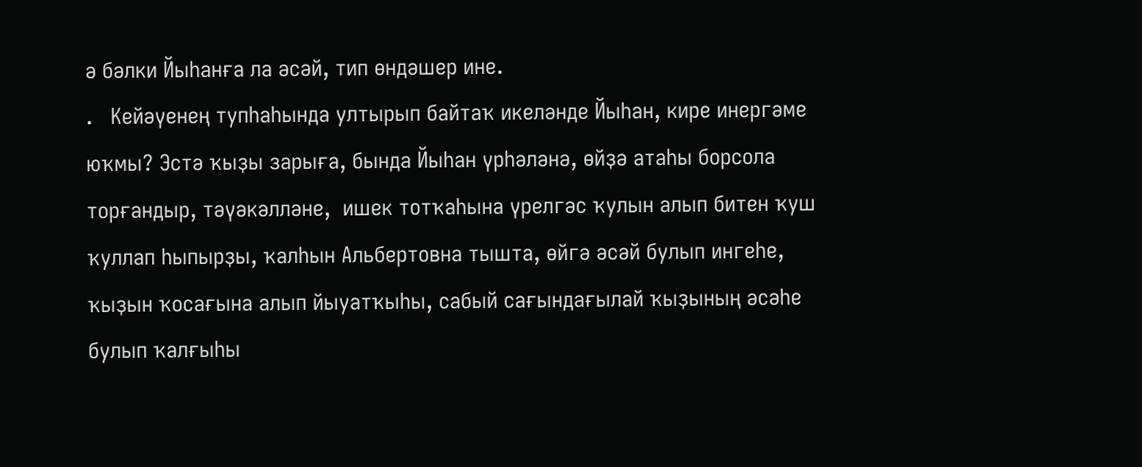ә бәлки Йыһанға ла әсәй, тип өндәшер ине.
.   Кейәүенең тупһаһында ултырып байтаҡ икеләнде Йыһан, кире инергәме юҡмы? Эстә ҡыҙы зарыға, бында Йыһан үрһәләнә, өйҙә атаһы борсола торғандыр, тәүәкәлләне,  ишек тотҡаһына үрелгәс ҡулын алып битен ҡуш ҡуллап һыпырҙы, ҡалһын Альбертовна тышта, өйгә әсәй булып ингеһе, ҡыҙын ҡосағына алып йыуатҡыһы, сабый сағындағылай ҡыҙының әсәһе булып ҡалғыһы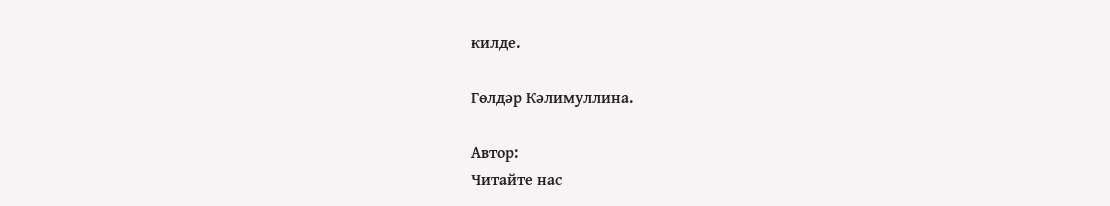килде.

Гөлдәр Кәлимуллина.

Автор:
Читайте нас